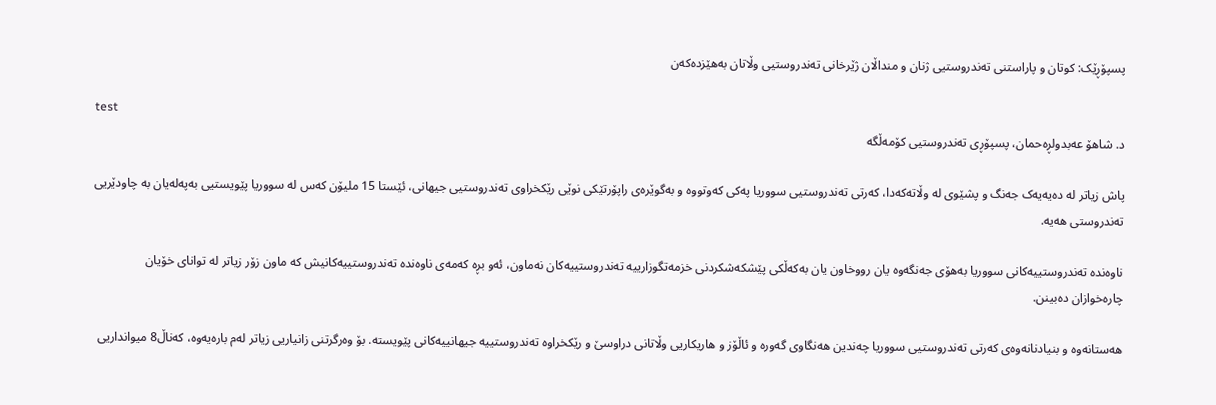پسپۆڕێک: کوتان و پاراستنی تەندروستیی ژنان و منداڵان ژێرخانی تەندروستیی وڵاتان بەهێزدەکەن

test
د. شاهۆ عەبدولڕەحمان، پسپۆڕی تەندروستیی کۆمەڵگە

پاش زیاتر لە دەیەیەک جەنگ و پشێوی لە وڵاتەکەدا، کەرتی تەندروستیی سووریا پەکی کەوتووە و بەگوێرەی راپۆرتێکی نوێی رێکخراوی تەندروستیی جیهانی، ئێستا 15 ملیۆن کەس لە سووریا پێویستیی بەپەلەیان بە چاودێریی تەندروستی هەیە.

ناوەندە تەندروستییەکانی سووریا بەهۆی جەنگەوە یان رووخاون یان بەکەڵکی پێشکەشکردنی خزمەتگوزارییە تەندروستییەکان نەماون، ئەو بڕە کەمەی ناوەندە تەندروستییەکانیش کە ماون زۆر زیاتر لە توانای خۆیان چارەخوازان دەبینن.

هەستانەوە و بنیادنانەوەی کەرتی تەندروستیی سووریا چەندین هەنگاوی گەورە و ئاڵۆز و هاریکاریی وڵاتانی دراوسێ و رێکخراوە تەندروستییە جیهانییەکانی پێویستە. بۆ وەرگرتنی زانیاریی زیاتر لەم بارەیەوە، کەناڵ8 میوانداریی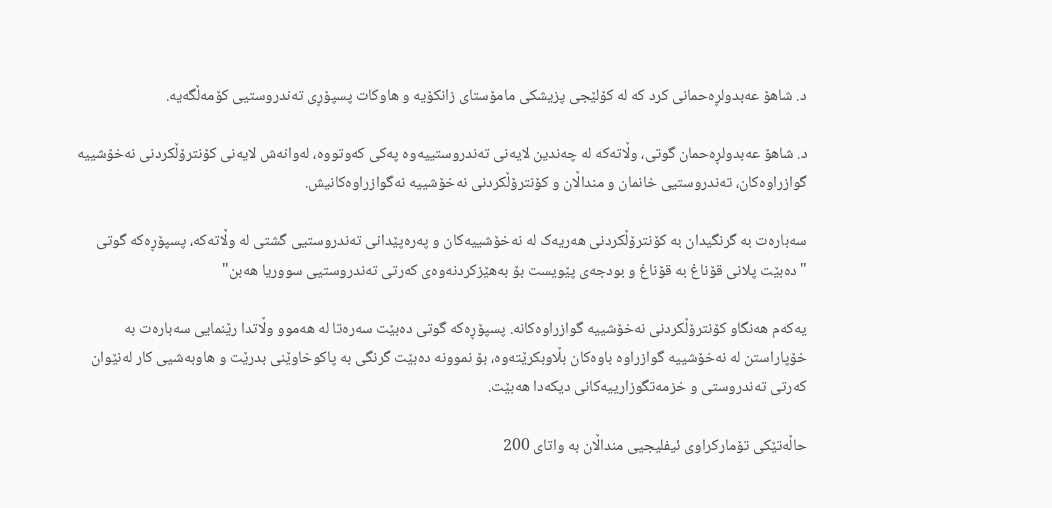د. شاهۆ عەبدولڕەحمانی کرد کە لە کۆلێجی پزیشکی مامۆستای زانکۆیە و هاوکات پسپۆڕی تەندروستیی کۆمەڵگەیە.

د. شاهۆ عەبدولڕەحمان گوتی، وڵاتەکە لە چەندین لایەنی تەندروستییەوە پەکی کەوتووە، لەوانەش لایەنی کۆنترۆڵکردنی نەخۆشییە گوازراوەکان، تەندروستیی خانمان و منداڵان و کۆنترۆڵکردنی نەخۆشییە نەگوازراوەکانیش.

سەبارەت بە گرنگیدان بە کۆنترۆڵکردنی هەریەک لە نەخۆشییەکان و پەرەپێدانی تەندروستیی گشتی لە وڵاتەکە، پسپۆڕەکە گوتی "دەبێت پلانی قۆناغ بە قۆناغ و بودجەی پێویست بۆ بەهێزکردنەوەی کەرتی تەندروستیی سووریا هەبن"

یەکەم هەنگاو کۆنترۆڵکردنی نەخۆشییە گوازراوەکانە. پسپۆڕەکە گوتی دەبێت سەرەتا لە هەموو وڵاتدا رێنمایی سەبارەت بە خۆپاراستن لە نەخۆشییە گوازراوە باوەکان بڵاوبکرێتەوە، بۆ نموونە دەبێت گرنگی بە پاکوخاوێنی بدرێت و هاوبەشیی کار لەنێوان کەرتی تەندروستی و خزمەتگوزارییەکانی دیکەدا هەبێت.

حاڵەتێکی تۆمارکراوی ئیفلیجیی منداڵان بە واتای 200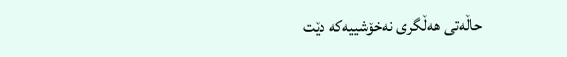حاڵەتی هەڵگری نەخۆشییەکە دێت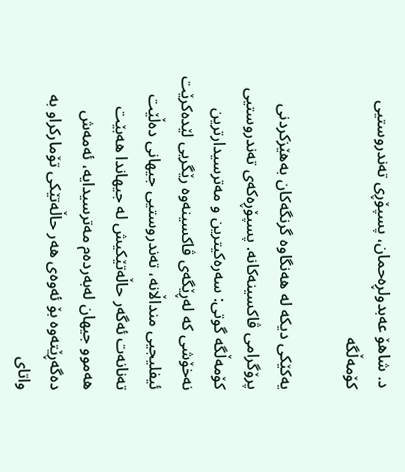د. شاهۆ عەبدولڕەحمان، پسپۆڕی تەندروستیی کۆمەڵگە

یەکێکی دیکە لە هەنگاوە گرنگەکان بەهێزکردنی پرۆگرامی ڤاکسینەکانە. پسپۆڕەکەی تەندروستیی کۆمەڵگە گوتی: سەرەکیترین و مەترسیدارترین نەخۆشی کە لەڕێگەی ڤاکسینەوە رێگریی لێدەکرێت ئیفلیجیی منداڵانە، تەندروستیی جیهانی دەڵێت تەنانەت ئەگەر حاڵەتێکیش لە جیهاندا هەبێت هەموو جیهان لەبەردەم مەترسیدایە، ئەمەش دەگەڕێتەوە بۆ ئەوەی هەر حاڵەتێکی تۆمارکراو بە واتای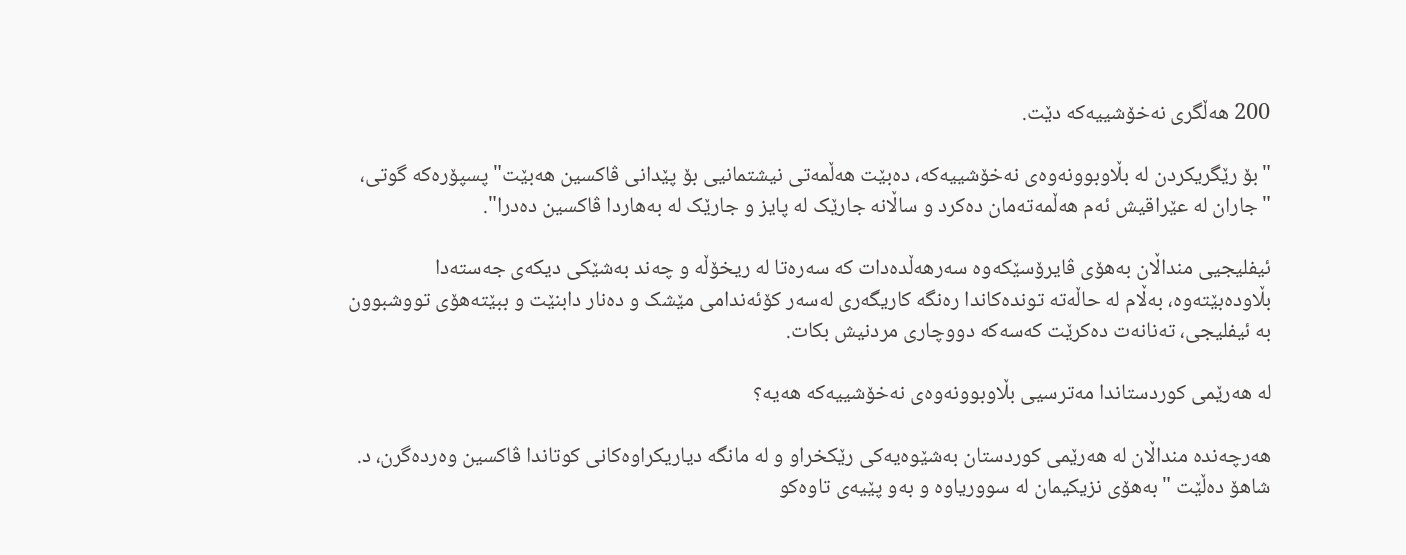200 هەڵگری نەخۆشییەکە دێت.

"بۆ رێگریکردن لە بڵاوبوونەوەی نەخۆشییەکە، دەبێت هەڵمەتی نیشتمانیی بۆ پێدانی ڤاکسین هەبێت" پسپۆرەکە گوتی، "جاران لە عێراقیش ئەم هەڵمەتەمان دەکرد و ساڵانە جارێک لە پایز و جارێک لە بەهاردا ڤاکسین دەدرا".

ئیفلیجیی منداڵان بەهۆی ڤایرۆسێکەوە سەرهەڵدەدات کە سەرەتا لە ریخۆڵە و چەند بەشێکی دیکەی جەستەدا بڵاودەبێتەوە، بەڵام لە حاڵەتە توندەکاندا رەنگە کاریگەری لەسەر کۆئەندامی مێشک و دەنار دابنێت و ببێتەهۆی تووشبوون بە ئیفلیجی، تەنانەت دەکرێت کەسەکە دووچاری مردنیش بکات.

لە هەرێمی کوردستاندا مەترسیی بڵاوبوونەوەی نەخۆشییەکە هەیە؟

هەرچەندە منداڵان لە هەرێمی کوردستان بەشێوەیەکی رێکخراو و لە مانگە دیاریکراوەکانی کوتاندا ڤاکسین وەردەگرن، د. شاهۆ دەڵێت "بەهۆی نزیکیمان لە سووریاوە و بەو پێیەی تاوەکو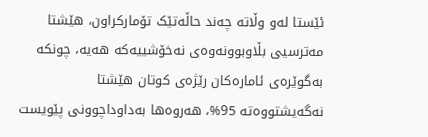ئێستا لەو وڵاتە چەند حاڵەتێک تۆمارکراون، هێشتا مەترسیی بڵاوبوونەوەی نەخۆشییەکە هەیە، چونکە بەگوێرەی ئامارەکان رێژەی کوتان هێشتا نەگەیشتووەتە 95%، هەروەها بەداوداچوونی پێویست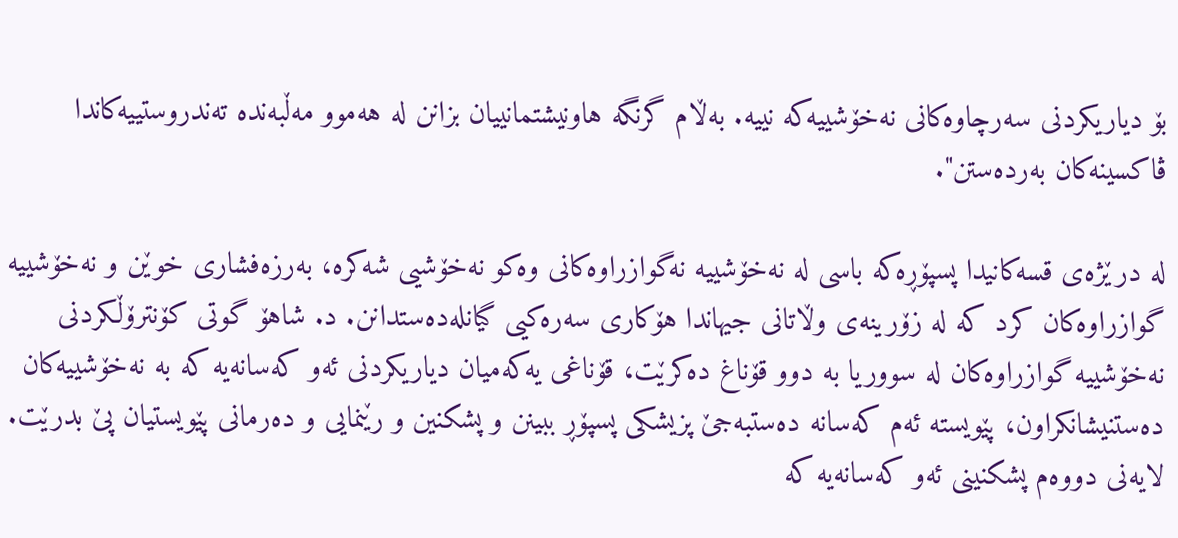بۆ دیاریکردنی سەرچاوەکانی نەخۆشییەکە نییە. بەڵام گرنگە هاونیشتمانییان بزانن لە هەموو مەڵبەندە تەندروستییەکاندا ڤاکسینەکان بەردەستن".

لە درێژەی قسەکانیدا پسپۆڕەکە باسی لە نەخۆشییە نەگوازراوەکانی وەکو نەخۆشیی شەکرە، بەرزەفشاری خوێن و نەخۆشییە گوازراوەکان کرد کە لە زۆرینەی وڵاتانی جیهاندا هۆکاری سەرەکیی گیانلەدەستدانن. د. شاهۆ گوتی کۆنترۆڵکردنی نەخۆشییە گوازراوەکان لە سووریا بە دوو قۆناغ دەکرێت، قۆناغی یەکەمیان دیاریکردنی ئەو کەسانەیە کە بە نەخۆشییەکان دەستنیشانکراون، پێویستە ئەم کەسانە دەستبەجێ پزیشکی پسپۆڕ ببینن و پشکنین و رێنمایی و دەرمانی پێویستیان پێ بدرێت. لایەنی دووەم پشکنینی ئەو کەسانەیە کە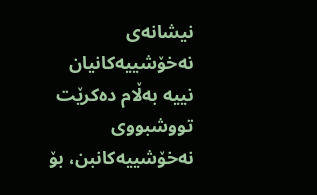نیشانەی نەخۆشییەکانیان نییە بەڵام دەکرێت تووشبووی نەخۆشییەکانبن، بۆ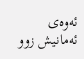ئەوەی ئەمانیش زوو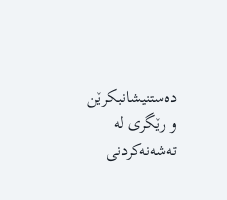دەستنیشانبکرێن و رێگری لە تەشەنەکردنی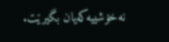نەخۆشییەکەیان بگیرێت.